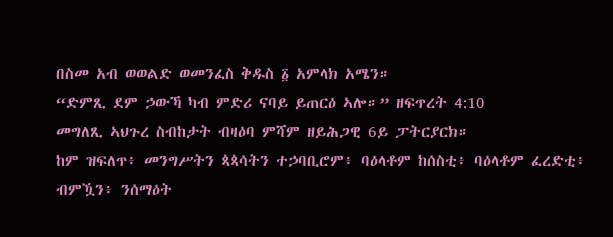በስመ አብ ወወልድ ወመንፈስ ቅዱስ ፩ አምላክ አሜን።
“ድምጺ ደም ኃውኻ ካብ ምድሪ ናባይ ይጠርዕ ኣሎ።” ዘፍጥረት 4:10
መግለጺ ኣህጉረ ስብከታት ብዛዕባ ምሻም ዘይሕጋዊ 6ይ ፓትርያርክ።
ከም ዝፍለጥ፥ መንግሥትን ጳጳሳትን ተኃባቢሮም፥ ባዕላቶም ከሰስቲ፥ ባዕላቶም ፈረድቲ፥ ብምዃን፥ ንሰማዕት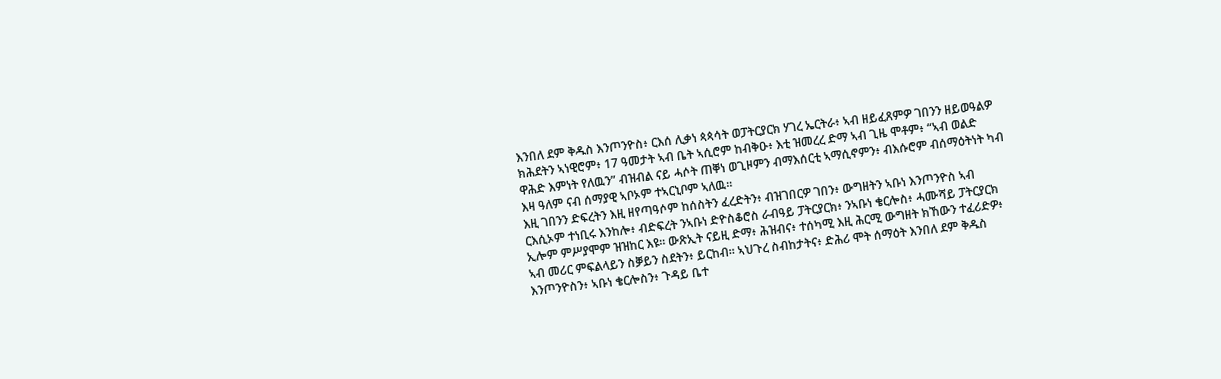እንበለ ደም ቅዱስ እንጦንዮስ፥ ርእሰ ሊቃነ ጳጳሳት ወፓትርያርክ ሃገረ ኤርትራ፥ ኣብ ዘይፈጸምዎ ገበንን ዘይወዓልዎ ክሕደትን ኣነዊሮም፥ 17 ዓመታት ኣብ ቤት ኣሲሮም ከብቅዑ፥ እቲ ዝመረረ ድማ ኣብ ጊዜ ሞቶም፥ “ኣብ ወልድ ዋሕድ እምነት የለዉን” ብዝብል ናይ ሓሶት ጠቐነ ወጊዞምን ብማእሰርቲ ኣማሲኖምን፥ ብእሱሮም ብሰማዕትነት ካብ እዛ ዓለም ናብ ሰማያዊ ኣቦኦም ተኣርኒቦም ኣለዉ።
እዚ ገበንን ድፍረትን እዚ ዘየጣዓሶም ከሰስትን ፈረድትን፥ ብዝገበርዎ ገበን፥ ውግዘትን ኣቡነ እንጦንዮስ ኣብ ርእሲኦም ተነቢሩ እንከሎ፥ ብድፍረት ንኣቡነ ድዮስቆሮስ ራብዓይ ፓትርያርክ፥ ንኣቡነ ቄርሎስ፥ ሓሙሻይ ፓትርያርክ ኢሎም ምሥያሞም ዝዝከር እዩ። ውጽኢት ናይዚ ድማ፥ ሕዝብና፥ ተሰካሚ እዚ ሕርሚ ውግዘት ክኸውን ተፈሪድዎ፥ ኣብ መሪር ምፍልላይን ስቓይን ስደትን፥ ይርከብ። ኣህጉረ ስብከታትና፥ ድሕሪ ሞት ሰማዕት እንበለ ደም ቅዱስ እንጦንዮስን፥ ኣቡነ ቄርሎስን፥ ጉዳይ ቤተ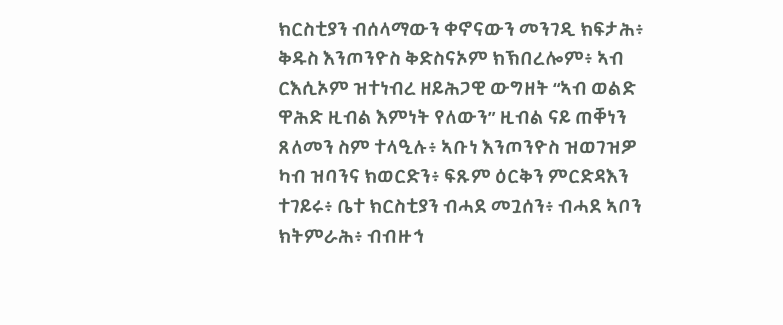ክርስቲያን ብሰላማውን ቀኖናውን መንገዲ ክፍታሕ፥ ቅዱስ እንጦንዮስ ቅድስናኦም ክኽበረሎም፥ ኣብ ርእሲኦም ዝተነብረ ዘይሕጋዊ ውግዘት “ኣብ ወልድ ዋሕድ ዚብል እምነት የለውን” ዚብል ናይ ጠቐነን ጸለመን ስም ተላዒሉ፥ ኣቡነ እንጦንዮስ ዝወገዝዎ ካብ ዝባንና ክወርድን፥ ፍጹም ዕርቅን ምርድዳእን ተገይሩ፥ ቤተ ክርስቲያን ብሓደ መጓሰን፥ ብሓደ ኣቦን ክትምራሕ፥ ብብዙኅ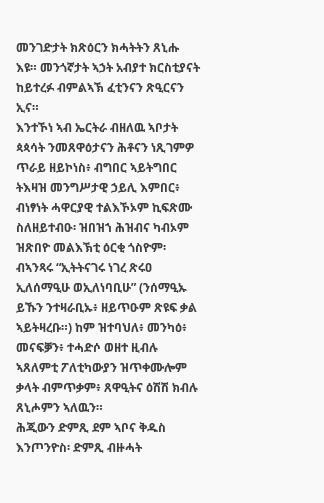መንገድታት ክጽዕርን ክሓትትን ጸኒሑ እዩ። መንጎኛታት ኣኃት አብያተ ክርስቲያናት ከይተረፉ ብምልኣኽ ፈቲንናን ጽዒርናን ኢና።
እንተኾነ ኣብ ኤርትራ ብዘለዉ ኣቦታት ጳጳሳት ንመጸዋዕታናን ሕቶናን ነጺገምዎ ጥራይ ዘይኮነስ፥ ብግበር ኣይትግበር ትእዛዝ መንግሥታዊ ኃይሊ እምበር፥ ብነፃነት ሓዋርያዊ ተልእኾኦም ኪፍጽሙ ስለዘይተብዑ፡ ዝበዝኀ ሕዝብና ካብኦም ዝጽበዮ መልእኽቲ ዕርቂ ጎስዮም፡ ብኣንጻሩ “ኢትትናገሩ ነገረ ጽሩዐ ኢለሰማዒሁ ወኢለነባቢሁ” (ንሰማዒኡ ይኹን ንተዛራቢኡ፥ ዘይጥዑም ጽዩፍ ቃል ኣይትዛረቡ።) ከም ዝተባህለ፥ መንካዕ፥ መናፍቓን፥ ተሓድሶ ወዘተ ዚብሉ ኣጸለምቲ ፖለቲካውያን ዝጥቀሙሎም ቃላት ብምጥቃም፥ ጸዋዒትና ዕሽሽ ክብሉ ጸኒሖምን ኣለዉን።
ሕጂውን ድምጺ ደም ኣቦና ቅዱስ እንጦንዮስ፡ ድምጺ ብዙሓት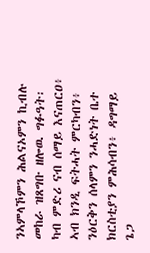ንኣምላኾምን ሕልናኦምን ኪብሉ መከራ ዝጸግቡ ዘሎዉ ግፉዓት፡ ካብ ምድሪ ናብ ሰማይ እናጠርዐ፥ ኣብ ክንዲ ፍትሓት ምርካብን፥ ንዕርቅን ሰላምን ንሓድነት ቤተ ክርስቲያን ምሕሳብን፥ ዳግማይ ጌጋ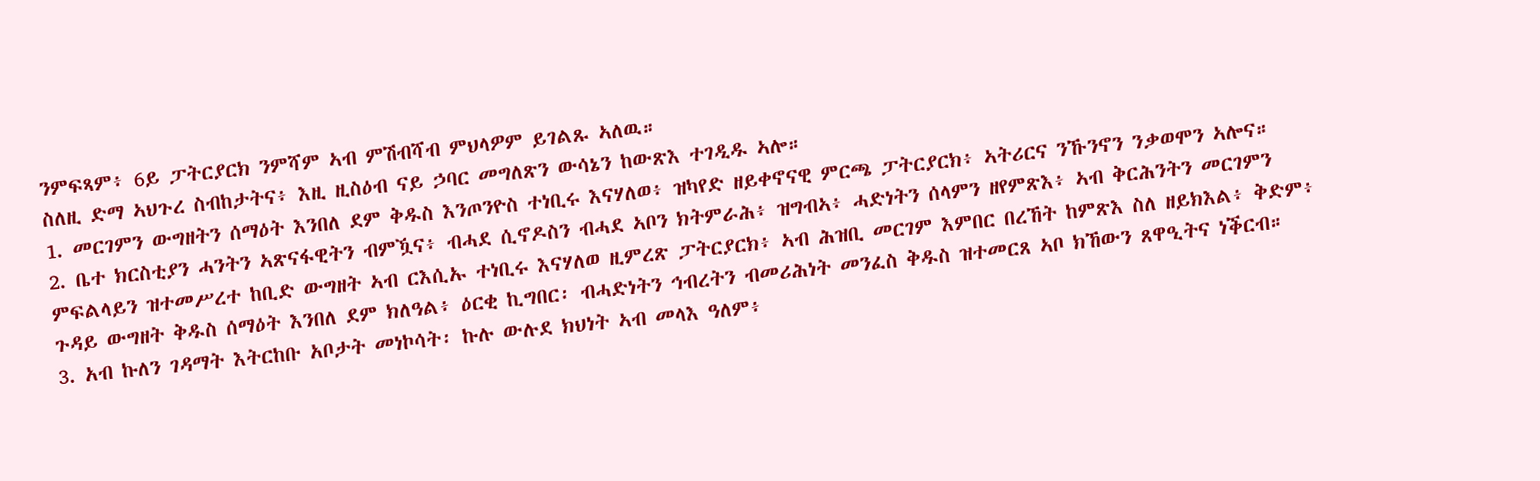ንምፍጻም፥ 6ይ ፓትርያርክ ንምሻም ኣብ ምሽብሻብ ምህላዎም ይገልጹ ኣለዉ።
ስለዚ ድማ ኣህጉረ ስብከታትና፥ እዚ ዚስዕብ ናይ ኃባር መግለጽን ውሳኔን ከውጽእ ተገዲዱ ኣሎ።
1. መርገምን ውግዘትን ሰማዕት እንበለ ደም ቅዱስ እንጦንዮስ ተነቢሩ እናሃለወ፥ ዝካየድ ዘይቀኖናዊ ምርጫ ፓትርያርክ፥ ኣትሪርና ንኹንኖን ንቃወሞን ኣሎና።
2. ቤተ ክርስቲያን ሓንትን ኣጽናፋዊትን ብምዃና፥ ብሓደ ሲኖዶስን ብሓደ ኣቦን ክትምራሕ፥ ዝግብኣ፥ ሓድነትን ሰላምን ዘየምጽእ፥ ኣብ ቅርሕንትን መርገምን ምፍልላይን ዝተመሥረተ ከቢድ ውግዘት ኣብ ርእሲኡ ተነቢሩ እናሃለወ ዚምረጽ ፓትርያርክ፥ ኣብ ሕዝቢ መርገም እምበር በረኸት ከምጽእ ስለ ዘይክእል፥ ቅድም፥ ጉዳይ ውግዘት ቅዱስ ሰማዕት እንበለ ደም ክለዓል፥ ዕርቂ ኪግበር፡ ብሓድነትን ኅብረትን ብመሪሕነት መንፈስ ቅዱስ ዝተመርጸ ኣቦ ክኸውን ጸዋዒትና ነቕርብ።
3. አብ ኩለን ገዳማት እትርከቡ አቦታት መነኮሳት፡ ኩሉ ውሉደ ክህነት ኣብ መላእ ዓለም፥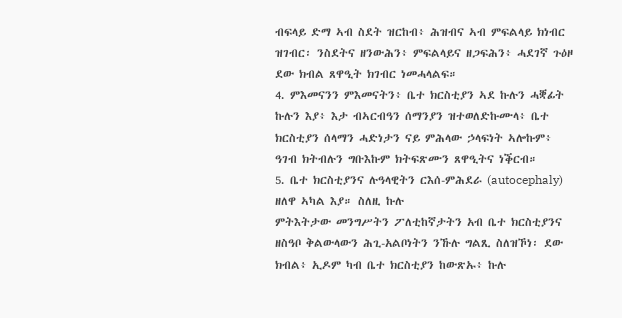ብፍላይ ድማ ኣብ ስደት ዝርከብ፥ ሕዝብና ኣብ ምፍልላይ ክነብር ዝገብር፡ ንስደትና ዘንውሕን፥ ምፍልላይና ዘጋፍሕን፥ ሓደገኛ ጉዕዞ ደው ክብል ጸዋዒት ክገብር ነመሓላልፍ።
4. ምእመናንን ምእመናትን፥ ቤተ ክርስቲያን ኣደ ኩሉን ሓቛፊት ኩሉን እያ፥ እታ ብኣርብዓን ሰማንያን ዝተወለድኩሙላ፥ ቤተ ክርስቲያን ሰላማን ሓድነታን ናይ ምሕላው ኃላፍነት ኣሎኩም፥ ዓገብ ክትብሉን ግቡእኩም ክትፍጽሙን ጸዋዒትና ነቕርብ።
5. ቤተ ክርስቲያንና ሉዓላዊትን ርእሰ-ምሕደራ (autocephaly) ዘለዋ ኣካል እያ። ስለዚ ኩሉ
ምትእትታው መንግሥትን ፖለቲከኛታትን አብ ቤተ ክርስቲያንና ዘስዓቦ ቅልውላውን ሕጊ-አልቦነትን ንኹሉ ግልጺ ስለዝኾነ፡ ደው ክብል፥ ኢዶም ካብ ቤተ ክርስቲያን ከውጽኡ፥ ኩሉ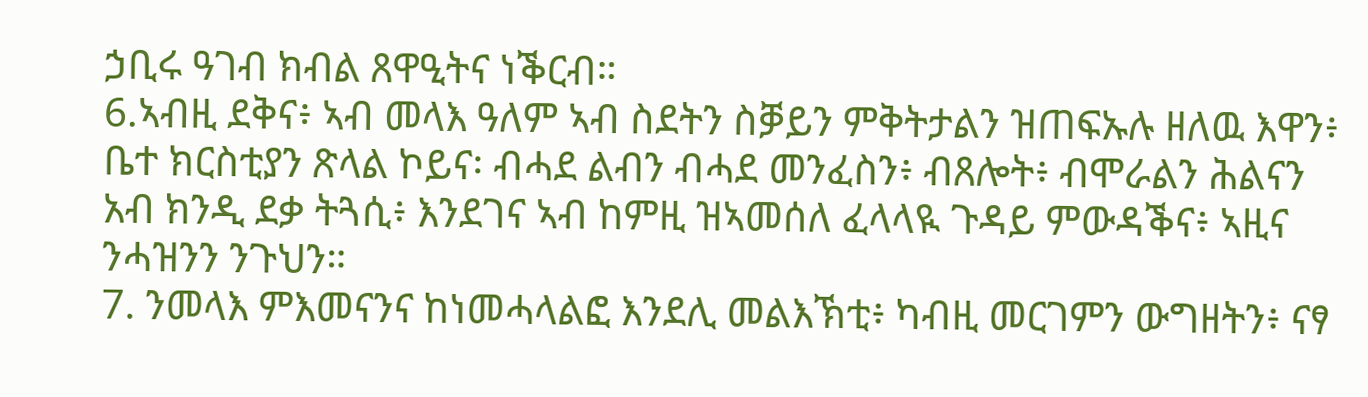ኃቢሩ ዓገብ ክብል ጸዋዒትና ነቕርብ።
6.ኣብዚ ደቅና፥ ኣብ መላእ ዓለም ኣብ ስደትን ስቓይን ምቅትታልን ዝጠፍኡሉ ዘለዉ እዋን፥ ቤተ ክርስቲያን ጽላል ኮይና፡ ብሓደ ልብን ብሓደ መንፈስን፥ ብጸሎት፥ ብሞራልን ሕልናን አብ ክንዲ ደቃ ትጓሲ፥ እንደገና ኣብ ከምዚ ዝኣመሰለ ፈላላዪ ጉዳይ ምውዳቕና፥ ኣዚና ንሓዝንን ንጉህን።
7. ንመላእ ምእመናንና ከነመሓላልፎ እንደሊ መልእኽቲ፥ ካብዚ መርገምን ውግዘትን፥ ናፃ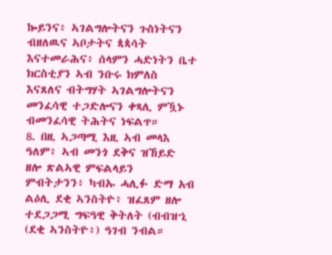ኰይንና፥ ኣገልግሎትናን ጉስነትናን ብዘለዉና ኣቦታትና ጳጳሳት እናተመራሕና፥ ሰላምን ሓድነትን ቤተ ክርስቲያን ኣብ ንቡሩ ክምለስ እናጸለና ብትግሃት ኣገልግሎትናን መንፈሳዊ ተጋድሎናን ቀጻሊ ምዃኑ ብመንፈሳዊ ትሕትና ነፍልጥ።
8. በዚ ኣጋጣሚ እዚ ኣብ መላእ ዓለም፥ ኣብ መንጎ ደቅና ዝኸይድ ዘሎ ጽልኣዊ ምፍልላይን ምብትታንን፥ ካብኡ ሓሊፉ ድማ አብ ልዕሊ ደቂ ኣንስትዮ፥ ዝፈጸም ዘሎ ተደጋጋሚ ግፍዓዊ ቅትለት (ብብዝኂ (ደቂ ኣንስትዮ፥) ዓገብ ንብል።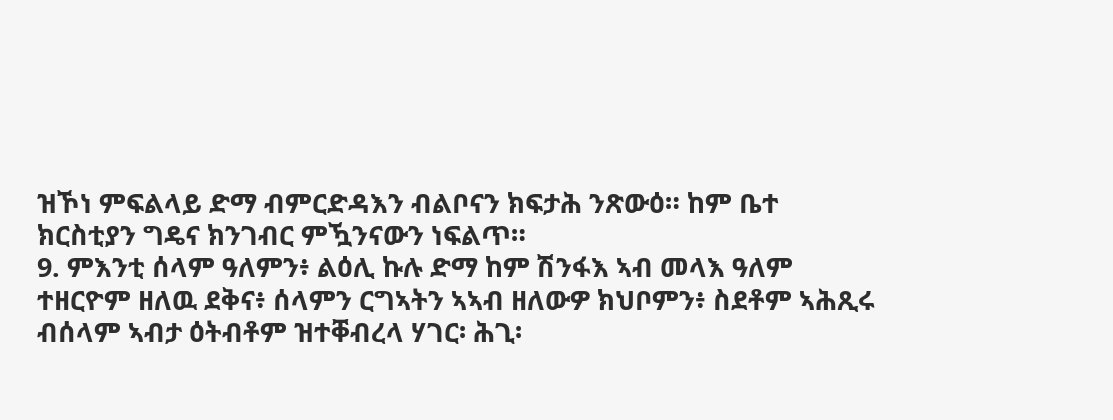ዝኾነ ምፍልላይ ድማ ብምርድዳእን ብልቦናን ክፍታሕ ንጽውዕ። ከም ቤተ ክርስቲያን ግዴና ክንገብር ምዃንናውን ነፍልጥ።
9. ምእንቲ ሰላም ዓለምን፥ ልዕሊ ኩሉ ድማ ከም ሽንፋእ ኣብ መላእ ዓለም ተዘርዮም ዘለዉ ደቅና፥ ሰላምን ርግኣትን ኣኣብ ዘለውዎ ክህቦምን፥ ስደቶም ኣሕጺሩ ብሰላም ኣብታ ዕትብቶም ዝተቐብረላ ሃገር፡ ሕጊ፡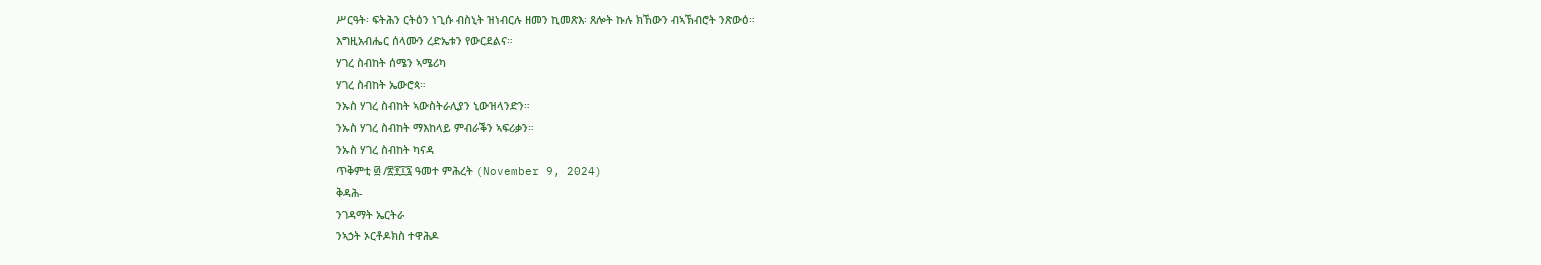ሥርዓት፡ ፍትሕን ርትዕን ነጊሱ ብስኒት ዝነብርሉ ዘመን ኪመጽእ፡ ጸሎት ኩሉ ክኸውን ብኣኽብሮት ንጽውዕ።
እግዚአብሔር ሰላሙን ረድኤቱን የውርደልና።
ሃገረ ስብከት ሰሜን ኣሜሪካ
ሃገረ ስብከት ኤውሮጳ።
ንኡስ ሃገረ ስብከት ኣውስትራሊያን ኒውዝላንድን።
ንኡስ ሃገረ ስብከት ማእከላይ ምብራቕን ኣፍሪቃን።
ንኡስ ሃገረ ስብከት ካናዳ
ጥቅምቲ ፴ /፳፻፲፯ ዓመተ ምሕረት (November 9, 2024)
ቅዳሕ-
ንገዳማት ኤርትራ
ንኣኃት ኦርቶዶክስ ተዋሕዶ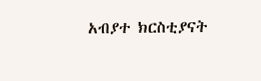አብያተ ክርስቲያናት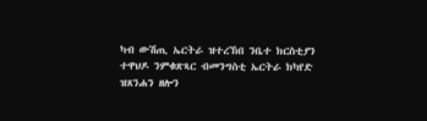ካብ ውሽጢ ኤርትራ ዝተረኽበ ንቤተ ክርስቲያን ተዋህዶ ንምቁጽጻር ብመንግስቲ ኤርትራ ክካየድ ዝጸንሐን ዘሎን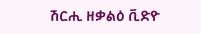ሽርሒ ዘቃልዕ ቪድዮ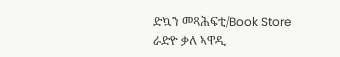ድኳን መጻሕፍቲ/Book Store
ራድዮ ቃለ ኣዋዲ